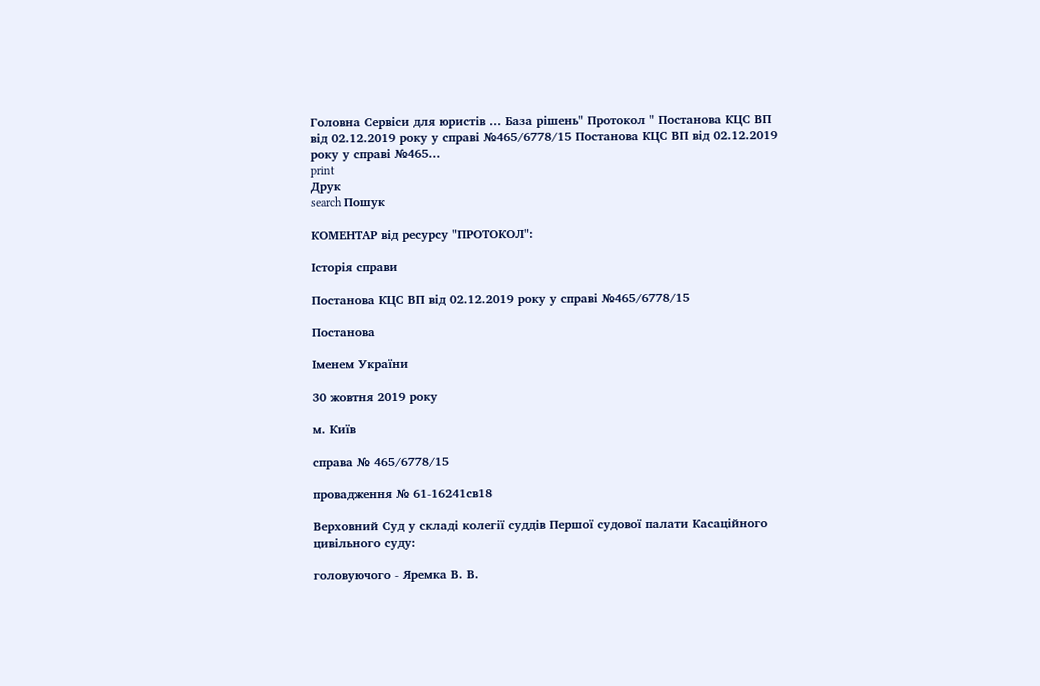Головна Сервіси для юристів ... База рішень" Протокол " Постанова КЦС ВП від 02.12.2019 року у справі №465/6778/15 Постанова КЦС ВП від 02.12.2019 року у справі №465...
print
Друк
search Пошук

КОМЕНТАР від ресурсу "ПРОТОКОЛ":

Історія справи

Постанова КЦС ВП від 02.12.2019 року у справі №465/6778/15

Постанова

Іменем України

30 жовтня 2019 року

м. Київ

справа № 465/6778/15

провадження № 61-16241св18

Верховний Суд у складі колегії суддів Першої судової палати Касаційного цивільного суду:

головуючого - Яремка В. В.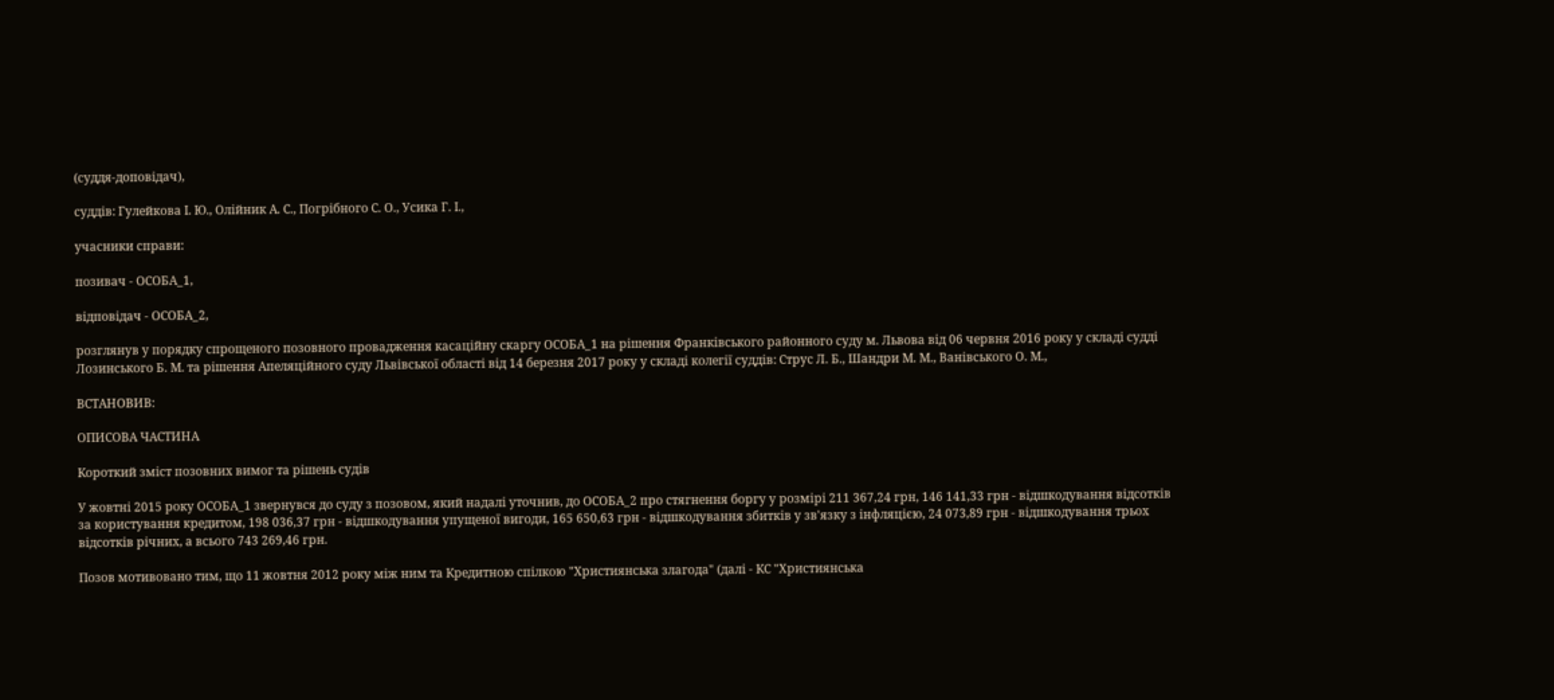(суддя-доповідач),

суддів: Гулейкова І. Ю., Олійник А. С., Погрібного С. О., Усика Г. І.,

учасники справи:

позивач - ОСОБА_1,

відповідач - ОСОБА_2,

розглянув у порядку спрощеного позовного провадження касаційну скаргу ОСОБА_1 на рішення Франківського районного суду м. Львова від 06 червня 2016 року у складі судді Лозинського Б. М. та рішення Апеляційного суду Львівської області від 14 березня 2017 року у складі колегії суддів: Струс Л. Б., Шандри М. М., Ванівського О. М.,

ВСТАНОВИВ:

ОПИСОВА ЧАСТИНА

Короткий зміст позовних вимог та рішень судів

У жовтні 2015 року ОСОБА_1 звернувся до суду з позовом, який надалі уточнив, до ОСОБА_2 про стягнення боргу у розмірі 211 367,24 грн, 146 141,33 грн - відшкодування відсотків за користування кредитом, 198 036,37 грн - відшкодування упущеної вигоди, 165 650,63 грн - відшкодування збитків у зв'язку з інфляцією, 24 073,89 грн - відшкодування трьох відсотків річних, а всього 743 269,46 грн.

Позов мотивовано тим, що 11 жовтня 2012 року між ним та Кредитною спілкою "Християнська злагода" (далі - КС "Християнська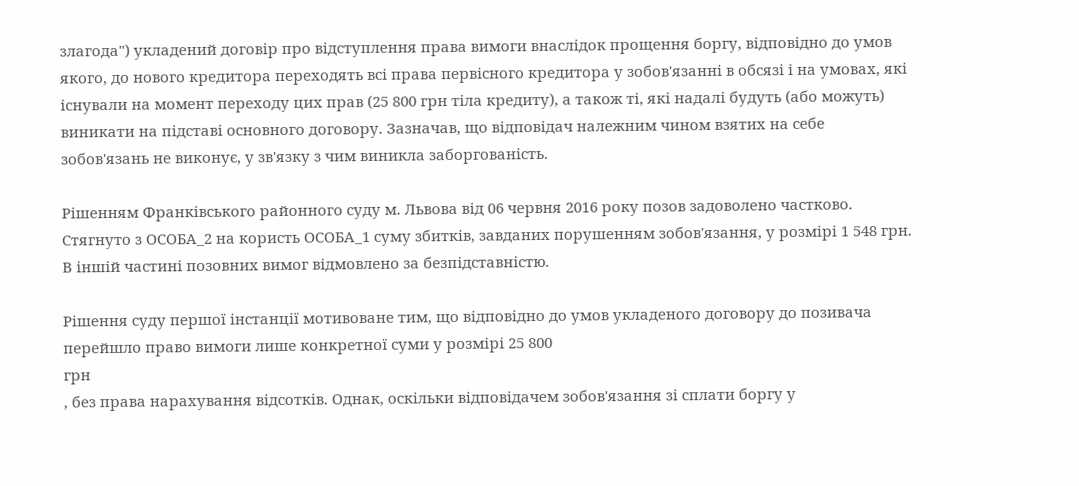злагода") укладений договір про відступлення права вимоги внаслідок прощення боргу, відповідно до умов якого, до нового кредитора переходять всі права первісного кредитора у зобов'язанні в обсязі і на умовах, які існували на момент переходу цих прав (25 800 грн тіла кредиту), а також ті, які надалі будуть (або можуть) виникати на підставі основного договору. Зазначав, що відповідач належним чином взятих на себе зобов'язань не виконує, у зв'язку з чим виникла заборгованість.

Рішенням Франківського районного суду м. Львова від 06 червня 2016 року позов задоволено частково. Стягнуто з ОСОБА_2 на користь ОСОБА_1 суму збитків, завданих порушенням зобов'язання, у розмірі 1 548 грн. В іншій частині позовних вимог відмовлено за безпідставністю.

Рішення суду першої інстанції мотивоване тим, що відповідно до умов укладеного договору до позивача перейшло право вимоги лише конкретної суми у розмірі 25 800
грн
, без права нарахування відсотків. Однак, оскільки відповідачем зобов'язання зі сплати боргу у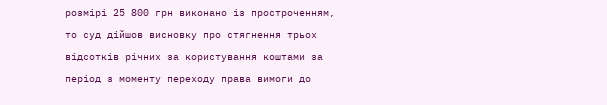розмірі 25 800 грн виконано із простроченням, то суд дійшов висновку про стягнення трьох відсотків річних за користування коштами за період з моменту переходу права вимоги до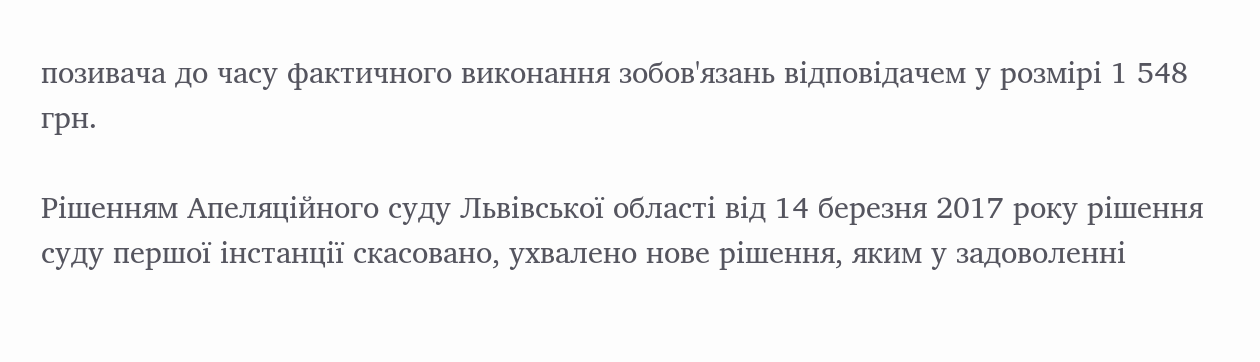позивача до часу фактичного виконання зобов'язань відповідачем у розмірі 1 548 грн.

Рішенням Апеляційного суду Львівської області від 14 березня 2017 року рішення суду першої інстанції скасовано, ухвалено нове рішення, яким у задоволенні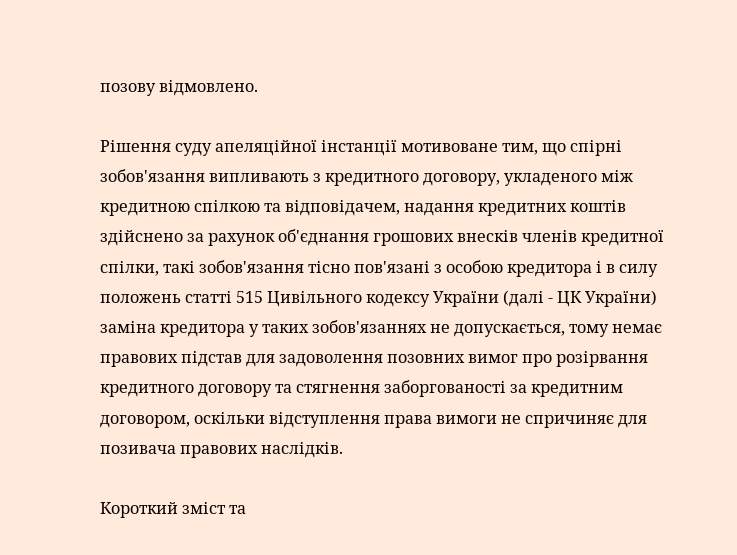позову відмовлено.

Рішення суду апеляційної інстанції мотивоване тим, що спірні зобов'язання випливають з кредитного договору, укладеного між кредитною спілкою та відповідачем, надання кредитних коштів здійснено за рахунок об'єднання грошових внесків членів кредитної спілки, такі зобов'язання тісно пов'язані з особою кредитора і в силу положень статті 515 Цивільного кодексу України (далі - ЦК України) заміна кредитора у таких зобов'язаннях не допускається, тому немає правових підстав для задоволення позовних вимог про розірвання кредитного договору та стягнення заборгованості за кредитним договором, оскільки відступлення права вимоги не спричиняє для позивача правових наслідків.

Короткий зміст та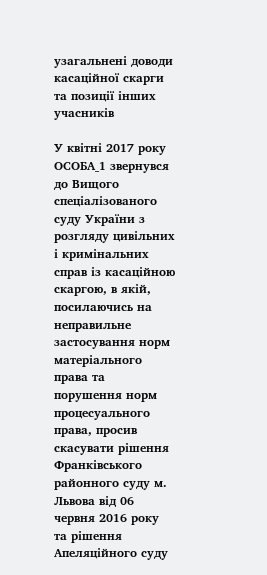узагальнені доводи касаційної скарги та позиції інших учасників

У квітні 2017 року ОСОБА_1 звернувся до Вищого спеціалізованого суду України з розгляду цивільних і кримінальних справ із касаційною скаргою, в якій, посилаючись на неправильне застосування норм матеріального права та порушення норм процесуального права, просив скасувати рішення Франківського районного суду м. Львова від 06 червня 2016 року та рішення Апеляційного суду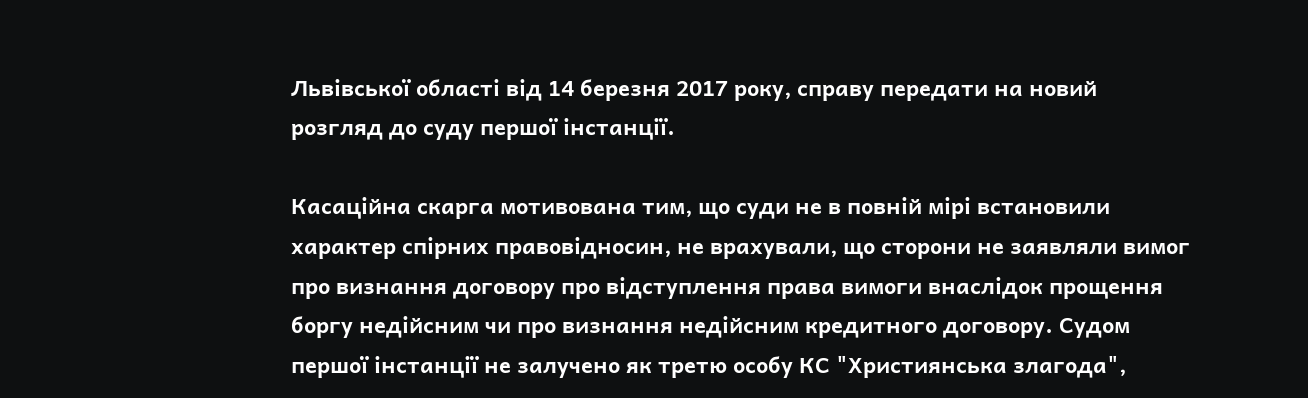Львівської області від 14 березня 2017 року, справу передати на новий розгляд до суду першої інстанції.

Касаційна скарга мотивована тим, що суди не в повній мірі встановили характер спірних правовідносин, не врахували, що сторони не заявляли вимог про визнання договору про відступлення права вимоги внаслідок прощення боргу недійсним чи про визнання недійсним кредитного договору. Судом першої інстанції не залучено як третю особу КС "Християнська злагода",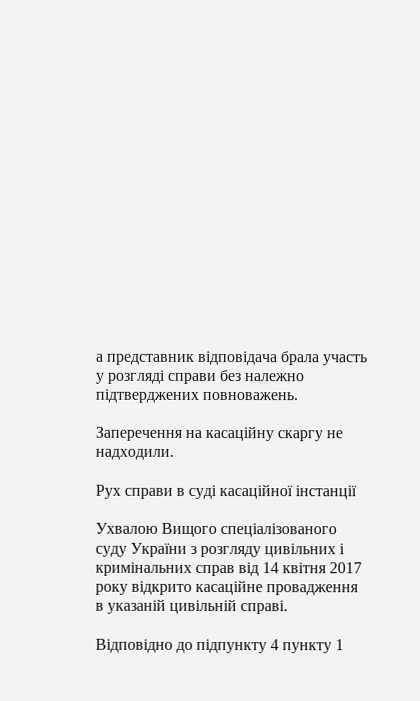а представник відповідача брала участь у розгляді справи без належно підтверджених повноважень.

Заперечення на касаційну скаргу не надходили.

Рух справи в суді касаційної інстанції

Ухвалою Вищого спеціалізованого суду України з розгляду цивільних і кримінальних справ від 14 квітня 2017 року відкрито касаційне провадження в указаній цивільній справі.

Відповідно до підпункту 4 пункту 1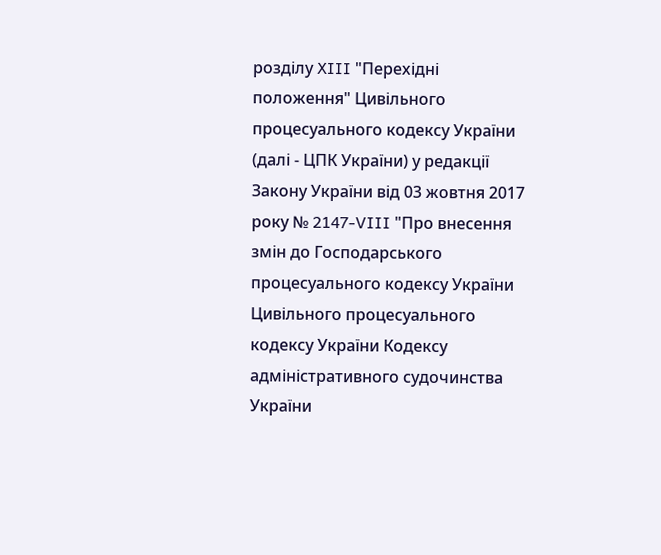розділу XIII "Перехідні положення" Цивільного процесуального кодексу України (далі - ЦПК України) у редакції Закону України від 03 жовтня 2017 року № 2147-VIII "Про внесення змін до Господарського процесуального кодексу України Цивільного процесуального кодексу України Кодексу адміністративного судочинства України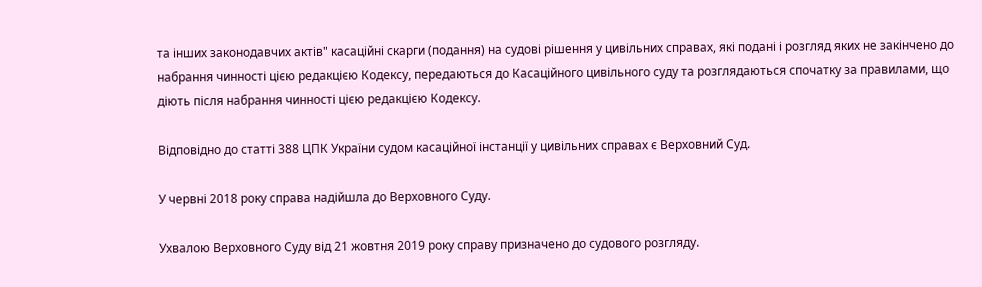та інших законодавчих актів" касаційні скарги (подання) на судові рішення у цивільних справах, які подані і розгляд яких не закінчено до набрання чинності цією редакцією Кодексу, передаються до Касаційного цивільного суду та розглядаються спочатку за правилами, що діють після набрання чинності цією редакцією Кодексу.

Відповідно до статті 388 ЦПК України судом касаційної інстанції у цивільних справах є Верховний Суд.

У червні 2018 року справа надійшла до Верховного Суду.

Ухвалою Верховного Суду від 21 жовтня 2019 року справу призначено до судового розгляду.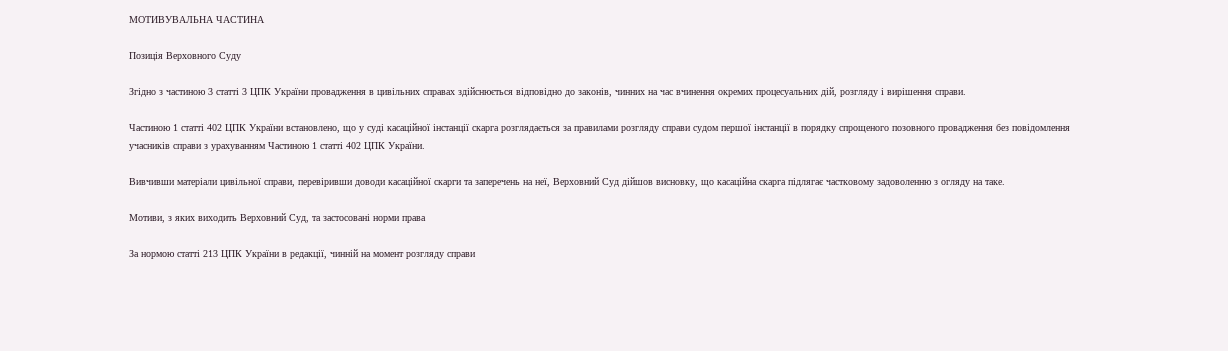МОТИВУВАЛЬНА ЧАСТИНА

Позиція Верховного Суду

Згідно з частиною 3 статті 3 ЦПК України провадження в цивільних справах здійснюється відповідно до законів, чинних на час вчинення окремих процесуальних дій, розгляду і вирішення справи.

Частиною 1 статті 402 ЦПК України встановлено, що у суді касаційної інстанції скарга розглядається за правилами розгляду справи судом першої інстанції в порядку спрощеного позовного провадження без повідомлення учасників справи з урахуванням Частиною 1 статті 402 ЦПК України.

Вивчивши матеріали цивільної справи, перевіривши доводи касаційної скарги та заперечень на неї, Верховний Суд дійшов висновку, що касаційна скарга підлягає частковому задоволенню з огляду на таке.

Мотиви, з яких виходить Верховний Суд, та застосовані норми права

За нормою статті 213 ЦПК України в редакції, чинній на момент розгляду справи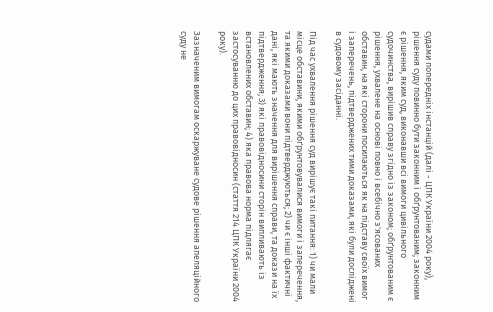судами попередніх інстанцій (далі - ЦПК України 2004 року), рішення суду повинно бути законним і обґрунтованим; законним є рішення, яким суд, виконавши всі вимоги цивільного судочинства, вирішив справу згідно із законом; обґрунтованим є рішення, ухвалене на основі повно і всебічно з'ясованих обставин, на які сторони посилаються як на підставу своїх вимог і заперечень, підтверджених тими доказами, які були досліджені в судовому засіданні.

Під час ухвалення рішення суд вирішує такі питання: 1) чи мали місце обставини, якими обґрунтовувалися вимоги і заперечення, та якими доказами вони підтверджуються; 2) чи є інші фактичні дані, які мають значення для вирішення справи, та докази на їх підтвердження; 3) які правовідносини сторін випливають із встановлених обставин; 4) яка правова норма підлягає застосуванню до цих правовідносин (стаття 214 ЦПК України 2004 року).

Зазначеним вимогам оскаржуване судове рішення апеляційного суду не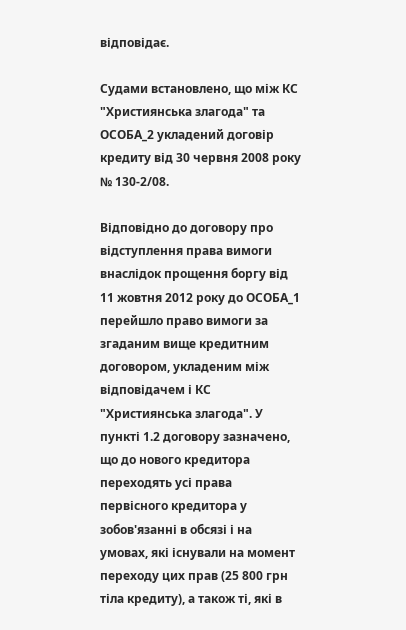відповідає.

Судами встановлено, що між КС "Християнська злагода" та ОСОБА_2 укладений договір кредиту від 30 червня 2008 року № 130-2/08.

Відповідно до договору про відступлення права вимоги внаслідок прощення боргу від 11 жовтня 2012 року до ОСОБА_1 перейшло право вимоги за згаданим вище кредитним договором, укладеним між відповідачем і КС "Християнська злагода". У пункті 1.2 договору зазначено, що до нового кредитора переходять усі права первісного кредитора у зобов'язанні в обсязі і на умовах, які існували на момент переходу цих прав (25 800 грн тіла кредиту), а також ті, які в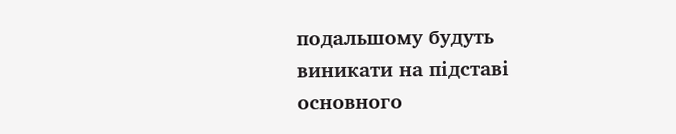подальшому будуть виникати на підставі основного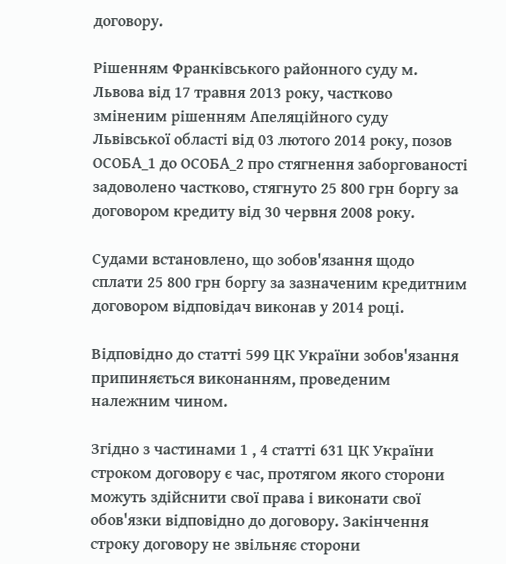договору.

Рішенням Франківського районного суду м. Львова від 17 травня 2013 року, частково зміненим рішенням Апеляційного суду Львівської області від 03 лютого 2014 року, позов ОСОБА_1 до ОСОБА_2 про стягнення заборгованості задоволено частково, стягнуто 25 800 грн боргу за договором кредиту від 30 червня 2008 року.

Судами встановлено, що зобов'язання щодо сплати 25 800 грн боргу за зазначеним кредитним договором відповідач виконав у 2014 році.

Відповідно до статті 599 ЦК України зобов'язання припиняється виконанням, проведеним належним чином.

Згідно з частинами 1 , 4 статті 631 ЦК України строком договору є час, протягом якого сторони можуть здійснити свої права і виконати свої обов'язки відповідно до договору. Закінчення строку договору не звільняє сторони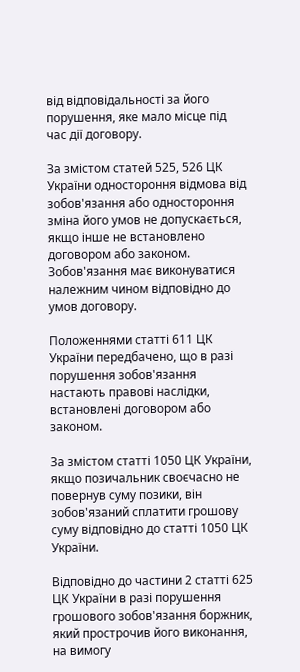від відповідальності за його порушення, яке мало місце під час дії договору.

За змістом статей 525, 526 ЦК України одностороння відмова від зобов'язання або одностороння зміна його умов не допускається, якщо інше не встановлено договором або законом. Зобов'язання має виконуватися належним чином відповідно до умов договору.

Положеннями статті 611 ЦК України передбачено, що в разі порушення зобов'язання настають правові наслідки, встановлені договором або законом.

За змістом статті 1050 ЦК України, якщо позичальник своєчасно не повернув суму позики, він зобов'язаний сплатити грошову суму відповідно до статті 1050 ЦК України.

Відповідно до частини 2 статті 625 ЦК України в разі порушення грошового зобов'язання боржник, який прострочив його виконання, на вимогу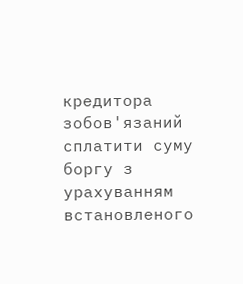кредитора зобов'язаний сплатити суму боргу з урахуванням встановленого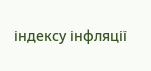індексу інфляції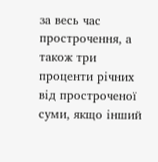за весь час прострочення, а також три проценти річних від простроченої суми, якщо інший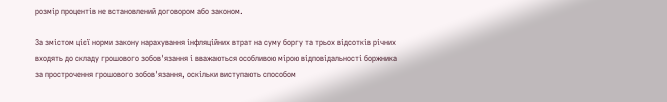розмір процентів не встановлений договором або законом.

За змістом цієї норми закону нарахування інфляційних втрат на суму боргу та трьох відсотків річних входять до складу грошового зобов'язання і вважаються особливою мірою відповідальності боржника за прострочення грошового зобов'язання, оскільки виступають способом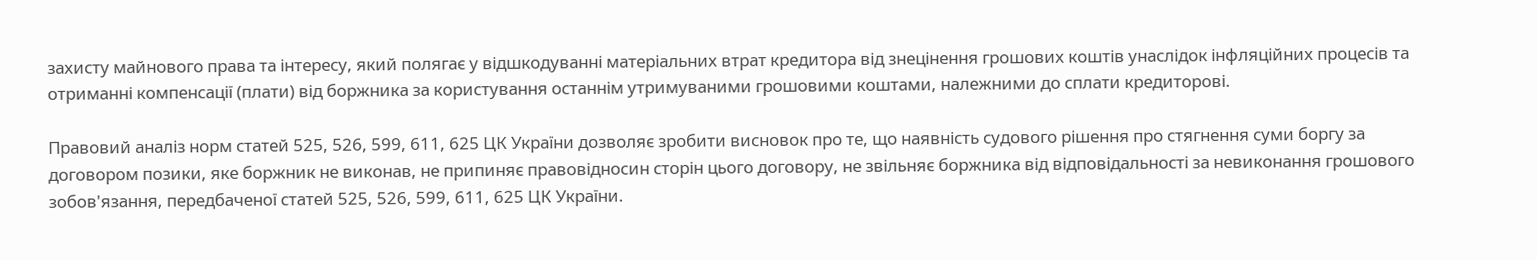захисту майнового права та інтересу, який полягає у відшкодуванні матеріальних втрат кредитора від знецінення грошових коштів унаслідок інфляційних процесів та отриманні компенсації (плати) від боржника за користування останнім утримуваними грошовими коштами, належними до сплати кредиторові.

Правовий аналіз норм статей 525, 526, 599, 611, 625 ЦК України дозволяє зробити висновок про те, що наявність судового рішення про стягнення суми боргу за договором позики, яке боржник не виконав, не припиняє правовідносин сторін цього договору, не звільняє боржника від відповідальності за невиконання грошового зобов'язання, передбаченої статей 525, 526, 599, 611, 625 ЦК України.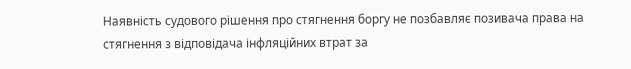Наявність судового рішення про стягнення боргу не позбавляє позивача права на стягнення з відповідача інфляційних втрат за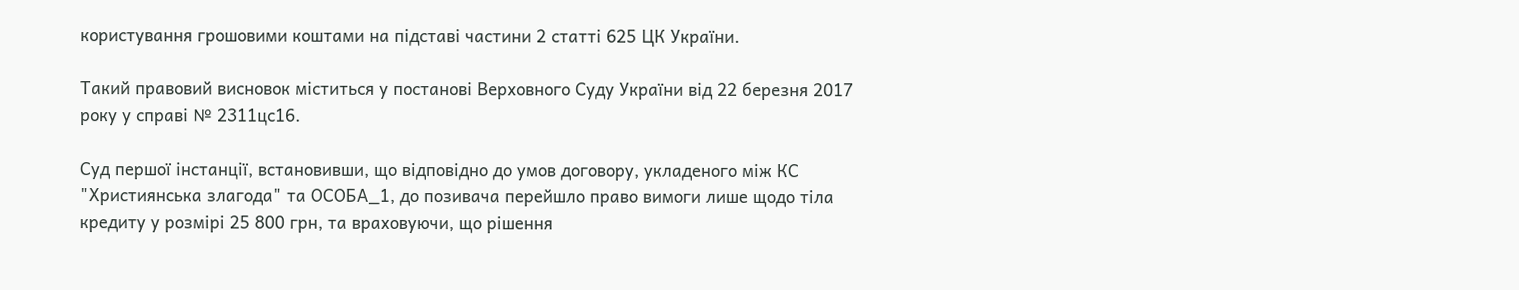користування грошовими коштами на підставі частини 2 статті 625 ЦК України.

Такий правовий висновок міститься у постанові Верховного Суду України від 22 березня 2017 року у справі № 2311цс16.

Суд першої інстанції, встановивши, що відповідно до умов договору, укладеного між КС "Християнська злагода" та ОСОБА_1, до позивача перейшло право вимоги лише щодо тіла кредиту у розмірі 25 800 грн, та враховуючи, що рішення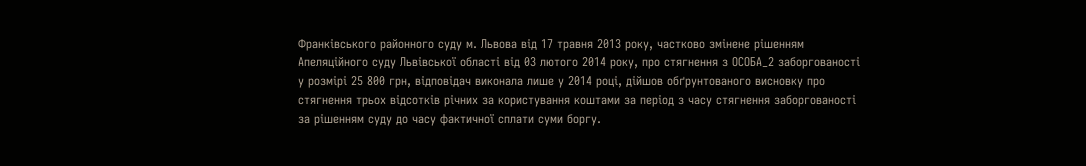Франківського районного суду м. Львова від 17 травня 2013 року, частково змінене рішенням Апеляційного суду Львівської області від 03 лютого 2014 року, про стягнення з ОСОБА_2 заборгованості у розмірі 25 800 грн, відповідач виконала лише у 2014 році, дійшов обґрунтованого висновку про стягнення трьох відсотків річних за користування коштами за період з часу стягнення заборгованості за рішенням суду до часу фактичної сплати суми боргу.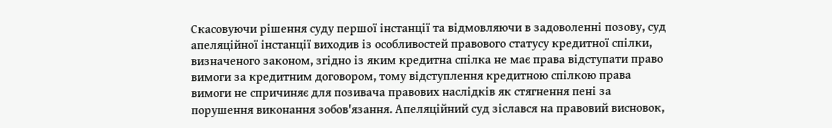Скасовуючи рішення суду першої інстанції та відмовляючи в задоволенні позову, суд апеляційної інстанції виходив із особливостей правового статусу кредитної спілки, визначеного законом, згідно із яким кредитна спілка не має права відступати право вимоги за кредитним договором, тому відступлення кредитною спілкою права вимоги не спричиняє для позивача правових наслідків як стягнення пені за порушення виконання зобов'язання. Апеляційний суд зіслався на правовий висновок,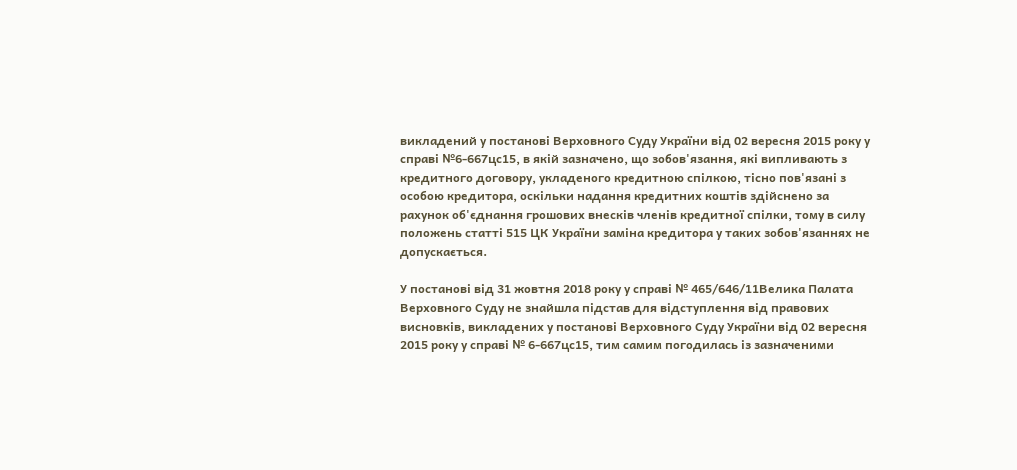викладений у постанові Верховного Суду України від 02 вересня 2015 року у справі №6-667цс15, в якій зазначено, що зобов'язання, які випливають з кредитного договору, укладеного кредитною спілкою, тісно пов'язані з особою кредитора, оскільки надання кредитних коштів здійснено за рахунок об'єднання грошових внесків членів кредитної спілки, тому в силу положень статті 515 ЦК України заміна кредитора у таких зобов'язаннях не допускається.

У постанові від 31 жовтня 2018 року у справі № 465/646/11Велика Палата Верховного Суду не знайшла підстав для відступлення від правових висновків, викладених у постанові Верховного Суду України від 02 вересня 2015 року у справі № 6-667цс15, тим самим погодилась із зазначеними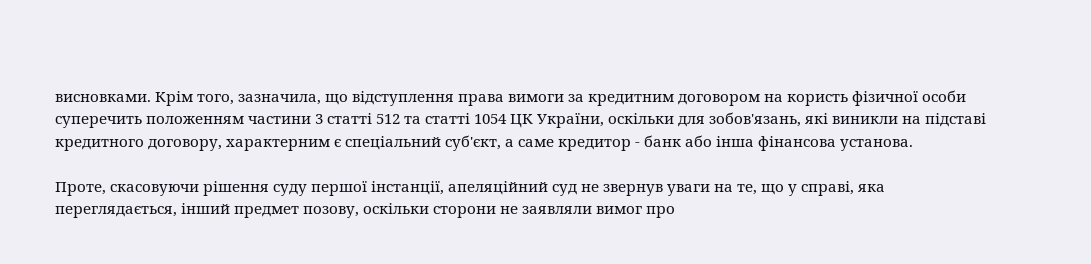висновками. Крім того, зазначила, що відступлення права вимоги за кредитним договором на користь фізичної особи суперечить положенням частини 3 статті 512 та статті 1054 ЦК України, оскільки для зобов'язань, які виникли на підставі кредитного договору, характерним є спеціальний суб'єкт, а саме кредитор - банк або інша фінансова установа.

Проте, скасовуючи рішення суду першої інстанції, апеляційний суд не звернув уваги на те, що у справі, яка переглядається, інший предмет позову, оскільки сторони не заявляли вимог про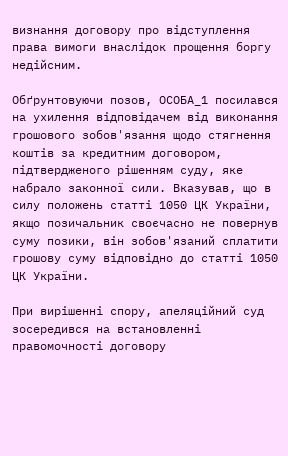визнання договору про відступлення права вимоги внаслідок прощення боргу недійсним.

Обґрунтовуючи позов, ОСОБА_1 посилався на ухилення відповідачем від виконання грошового зобов'язання щодо стягнення коштів за кредитним договором, підтвердженого рішенням суду, яке набрало законної сили. Вказував, що в силу положень статті 1050 ЦК України, якщо позичальник своєчасно не повернув суму позики, він зобов'язаний сплатити грошову суму відповідно до статті 1050 ЦК України.

При вирішенні спору, апеляційний суд зосередився на встановленні правомочності договору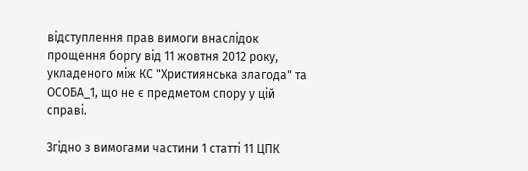відступлення прав вимоги внаслідок прощення боргу від 11 жовтня 2012 року, укладеного між КС "Християнська злагода" та ОСОБА_1, що не є предметом спору у цій справі.

Згідно з вимогами частини 1 статті 11 ЦПК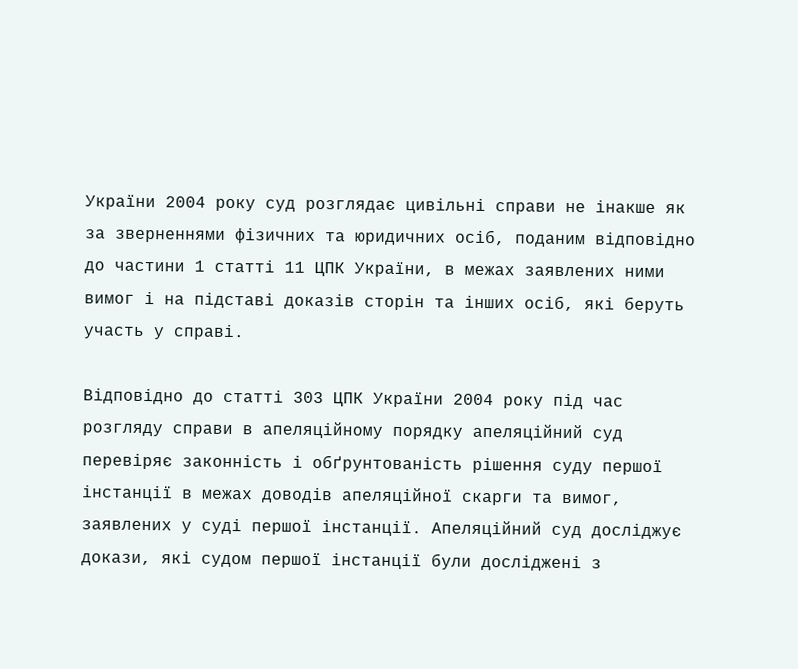України 2004 року суд розглядає цивільні справи не інакше як за зверненнями фізичних та юридичних осіб, поданим відповідно до частини 1 статті 11 ЦПК України, в межах заявлених ними вимог і на підставі доказів сторін та інших осіб, які беруть участь у справі.

Відповідно до статті 303 ЦПК України 2004 року під час розгляду справи в апеляційному порядку апеляційний суд перевіряє законність і обґрунтованість рішення суду першої інстанції в межах доводів апеляційної скарги та вимог, заявлених у суді першої інстанції. Апеляційний суд досліджує докази, які судом першої інстанції були досліджені з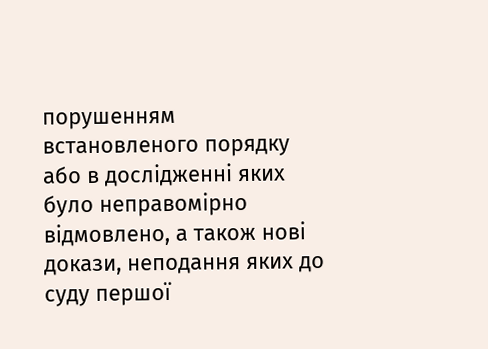порушенням встановленого порядку або в дослідженні яких було неправомірно відмовлено, а також нові докази, неподання яких до суду першої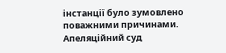інстанції було зумовлено поважними причинами. Апеляційний суд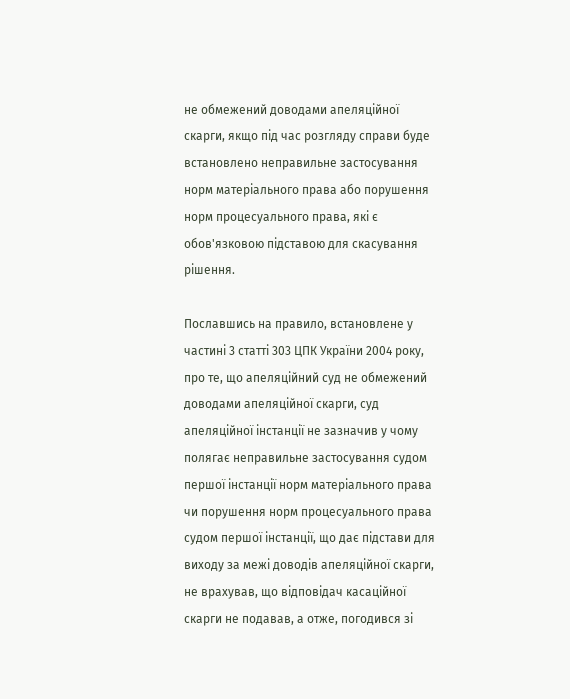не обмежений доводами апеляційної скарги, якщо під час розгляду справи буде встановлено неправильне застосування норм матеріального права або порушення норм процесуального права, які є обов'язковою підставою для скасування рішення.

Пославшись на правило, встановлене у частині 3 статті 303 ЦПК України 2004 року, про те, що апеляційний суд не обмежений доводами апеляційної скарги, суд апеляційної інстанції не зазначив у чому полягає неправильне застосування судом першої інстанції норм матеріального права чи порушення норм процесуального права судом першої інстанції, що дає підстави для виходу за межі доводів апеляційної скарги, не врахував, що відповідач касаційної скарги не подавав, а отже, погодився зі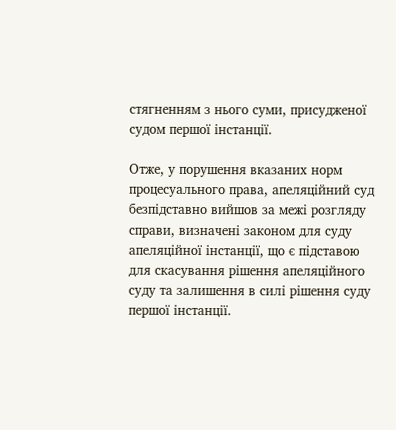стягненням з нього суми, присудженої судом першої інстанції.

Отже, у порушення вказаних норм процесуального права, апеляційний суд безпідставно вийшов за межі розгляду справи, визначені законом для суду апеляційної інстанції, що є підставою для скасування рішення апеляційного суду та залишення в силі рішення суду першої інстанції.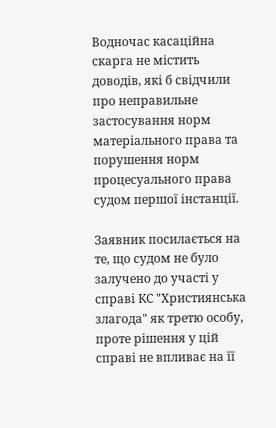Водночас касаційна скарга не містить доводів, які б свідчили про неправильне застосування норм матеріального права та порушення норм процесуального права судом першої інстанції.

Заявник посилається на те, що судом не було залучено до участі у справі КС "Християнська злагода" як третю особу, проте рішення у цій справі не впливає на її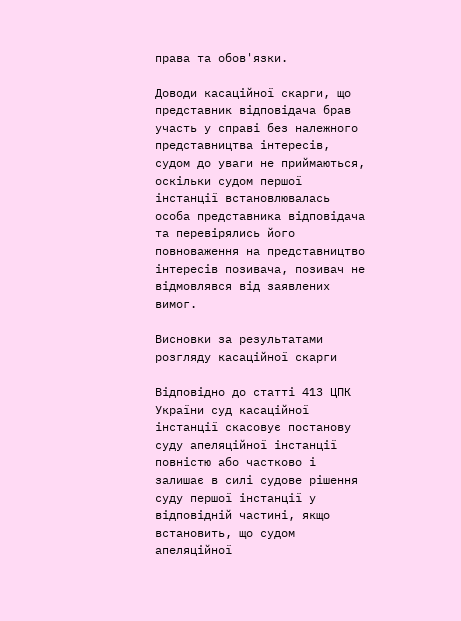права та обов'язки.

Доводи касаційної скарги, що представник відповідача брав участь у справі без належного представництва інтересів, судом до уваги не приймаються, оскільки судом першої інстанції встановлювалась особа представника відповідача та перевірялись його повноваження на представництво інтересів позивача, позивач не відмовлявся від заявлених вимог.

Висновки за результатами розгляду касаційної скарги

Відповідно до статті 413 ЦПК України суд касаційної інстанції скасовує постанову суду апеляційної інстанції повністю або частково і залишає в силі судове рішення суду першої інстанції у відповідній частині, якщо встановить, що судом апеляційної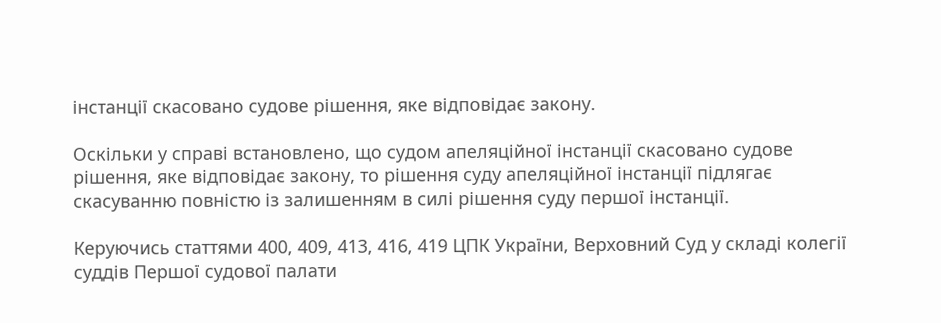інстанції скасовано судове рішення, яке відповідає закону.

Оскільки у справі встановлено, що судом апеляційної інстанції скасовано судове рішення, яке відповідає закону, то рішення суду апеляційної інстанції підлягає скасуванню повністю із залишенням в силі рішення суду першої інстанції.

Керуючись статтями 400, 409, 413, 416, 419 ЦПК України, Верховний Суд у складі колегії суддів Першої судової палати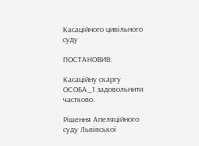Касаційного цивільного суду

ПОСТАНОВИВ:

Касаційну скаргу ОСОБА_1 задовольнити частково.

Рішення Апеляційного суду Львівської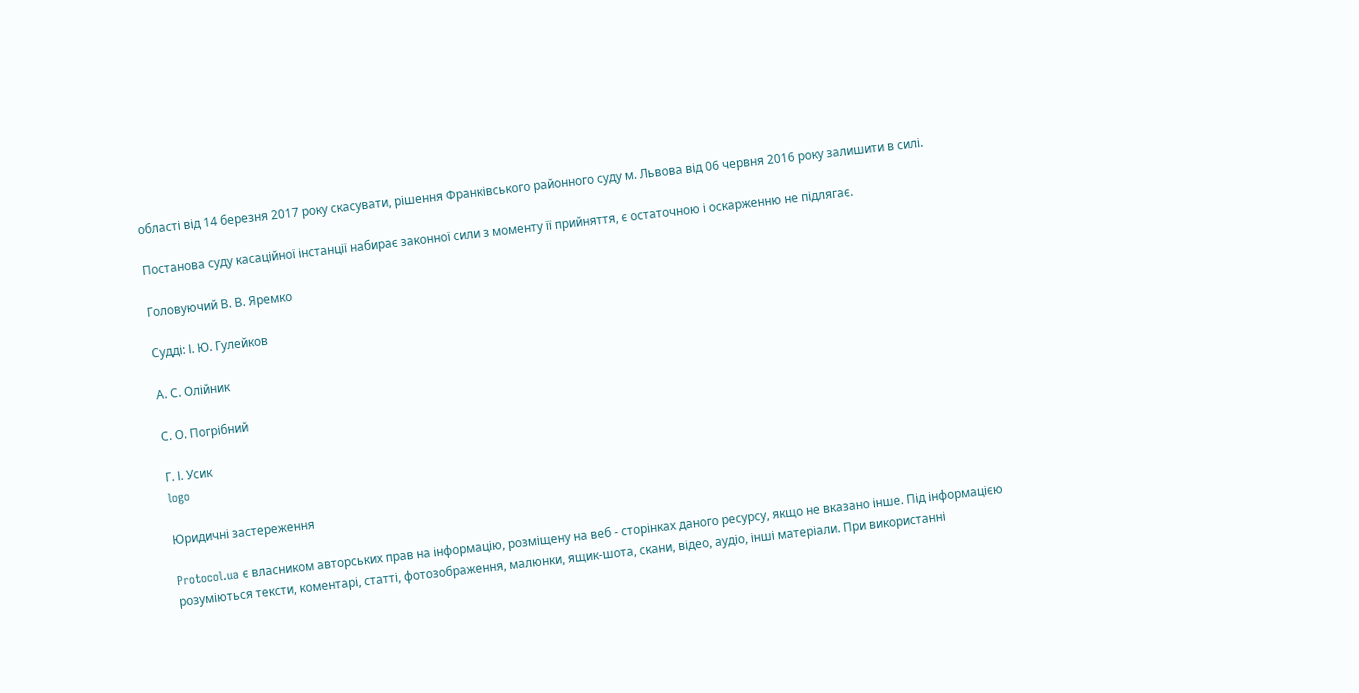області від 14 березня 2017 року скасувати, рішення Франківського районного суду м. Львова від 06 червня 2016 року залишити в силі.

Постанова суду касаційної інстанції набирає законної сили з моменту її прийняття, є остаточною і оскарженню не підлягає.

Головуючий В. В. Яремко

Судді: І. Ю. Гулейков

А. С. Олійник

С. О. Погрібний

Г. І. Усик
logo

Юридичні застереження

Protocol.ua є власником авторських прав на інформацію, розміщену на веб - сторінках даного ресурсу, якщо не вказано інше. Під інформацією розуміються тексти, коментарі, статті, фотозображення, малюнки, ящик-шота, скани, відео, аудіо, інші матеріали. При використанні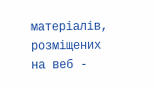матеріалів, розміщених на веб -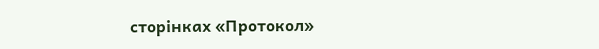сторінках «Протокол»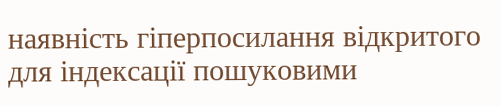наявність гіперпосилання відкритого для індексації пошуковими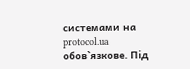системами на protocol.ua обов`язкове. Під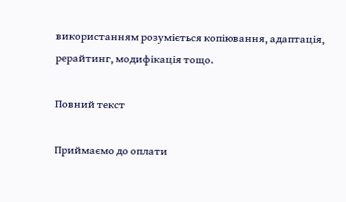використанням розуміється копіювання, адаптація, рерайтинг, модифікація тощо.

Повний текст

Приймаємо до оплати